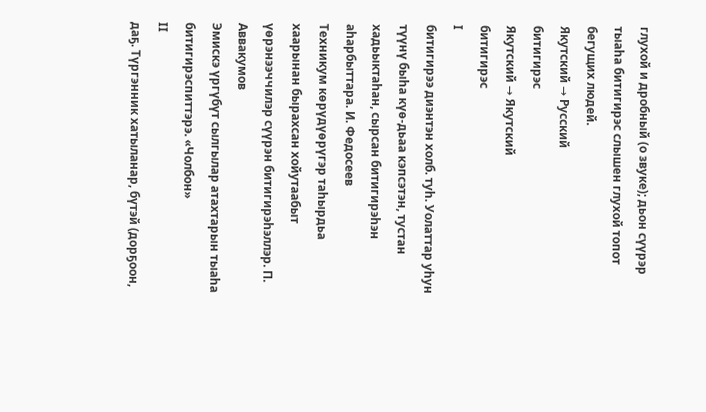глухой и дробный (о звуке); дьон сүүрэр тыаһа битигирэс слышен глухой топот бегущих людей.
Якутский → Русский
битигирэс
Якутский → Якутский
битигирэс
I
битигирээ диэнтэн холб. туһ. Уолаттар уһун түүнү быһа күө-дьаа кэпсэтэн, тустан хадьыктаһан, сырсан битигирэһэн аһарбыттара. И. Федосеев
Техникум көрүдүөрүгэр таһырдьа хаарынан бырахсан хойутаабыт үөрэнээччилэр сүүрэн битигирэһэллэр. П. Аввакумов
Эмискэ үргүбүт сылгылар атахтарын тыаһа битигирэспиттэрэ. «Чолбон»
II
даҕ. Түргэнник хатыланар, бүтэй (дорҕоон,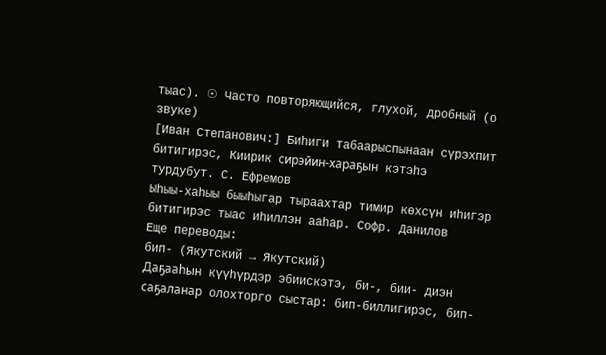тыас). ☉ Часто повторяющийся, глухой, дробный (о звуке)
[Иван Степанович:] Биһиги табаарыспынаан сүрэхпит битигирэс, Киирик сирэйин-хараҕын кэтэһэ турдубут. С. Ефремов
Ыһыы-хаһыы быыһыгар тыраахтар тимир көхсүн иһигэр битигирэс тыас иһиллэн ааһар. Софр. Данилов
Еще переводы:
бип- (Якутский → Якутский)
Даҕааһын күүһүрдэр эбиискэтэ, би-, бии- диэн саҕаланар олохторго сыстар: бип-биллигирэс, бип-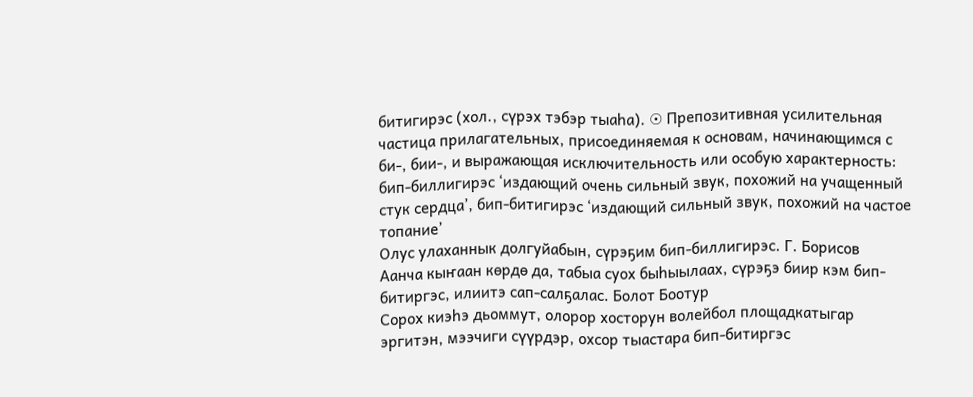битигирэс (хол., сүрэх тэбэр тыаһа). ☉ Препозитивная усилительная частица прилагательных, присоединяемая к основам, начинающимся с би-, бии-, и выражающая исключительность или особую характерность: бип-биллигирэс ‘издающий очень сильный звук, похожий на учащенный стук сердца’, бип-битигирэс ‘издающий сильный звук, похожий на частое топание’
Олус улаханнык долгуйабын, сүрэҕим бип-биллигирэс. Г. Борисов
Аанча кыҥаан көрдө да, табыа суох быһыылаах, сүрэҕэ биир кэм бип-битиргэс, илиитэ сап-салҕалас. Болот Боотур
Сорох киэһэ дьоммут, олорор хосторун волейбол площадкатыгар эргитэн, мээчиги сүүрдэр, охсор тыастара бип-битиргэс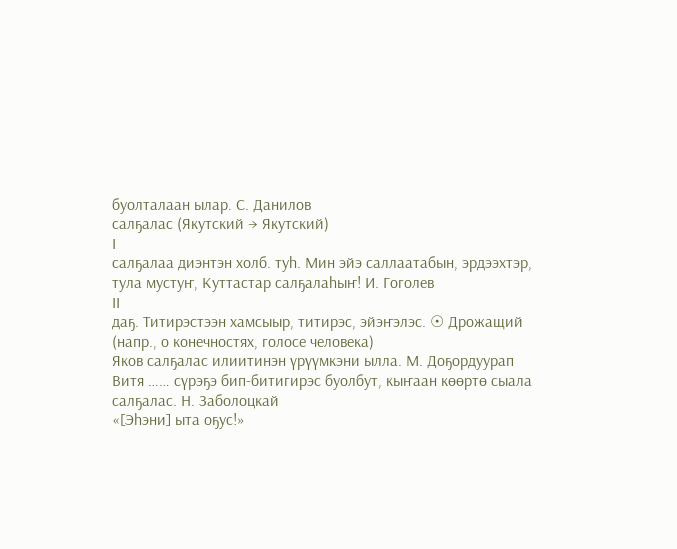буолталаан ылар. С. Данилов
салҕалас (Якутский → Якутский)
I
салҕалаа диэнтэн холб. туһ. Мин эйэ саллаатабын, эрдээхтэр, тула мустуҥ, Куттастар салҕалаһыҥ! И. Гоголев
II
даҕ. Титирэстээн хамсыыр, титирэс, эйэҥэлэс. ☉ Дрожащий (напр., о конечностях, голосе человека)
Яков салҕалас илиитинэн үрүүмкэни ылла. М. Доҕордуурап
Витя …… сүрэҕэ бип-битигирэс буолбут, кыҥаан көөртө сыала салҕалас. Н. Заболоцкай
«[Эһэни] ыта оҕус!»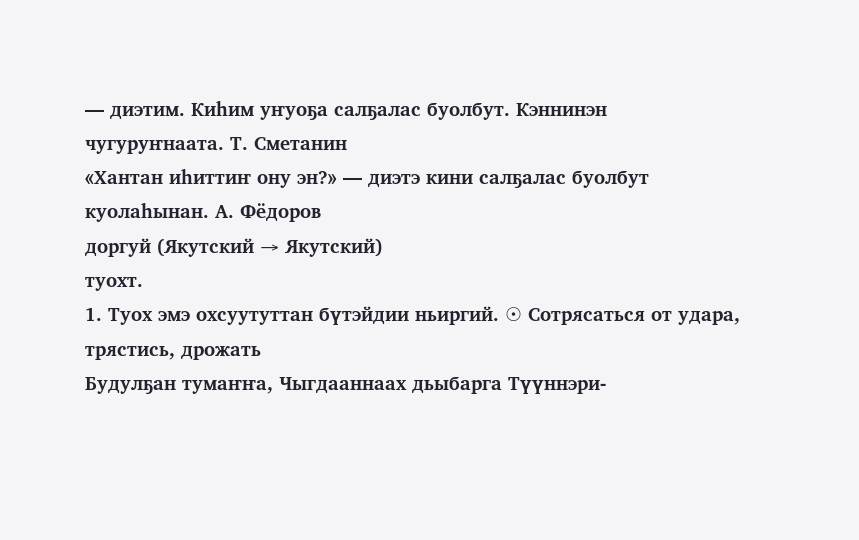— диэтим. Киһим уҥуоҕа салҕалас буолбут. Кэннинэн чугуруҥнаата. Т. Сметанин
«Хантан иһиттиҥ ону эн?» — диэтэ кини салҕалас буолбут куолаһынан. А. Фёдоров
доргуй (Якутский → Якутский)
туохт.
1. Туох эмэ охсуутуттан бүтэйдии ньиргий. ☉ Сотрясаться от удара, трястись, дрожать
Будулҕан тумаҥҥа, Чыгдааннаах дьыбарга Түүннэри-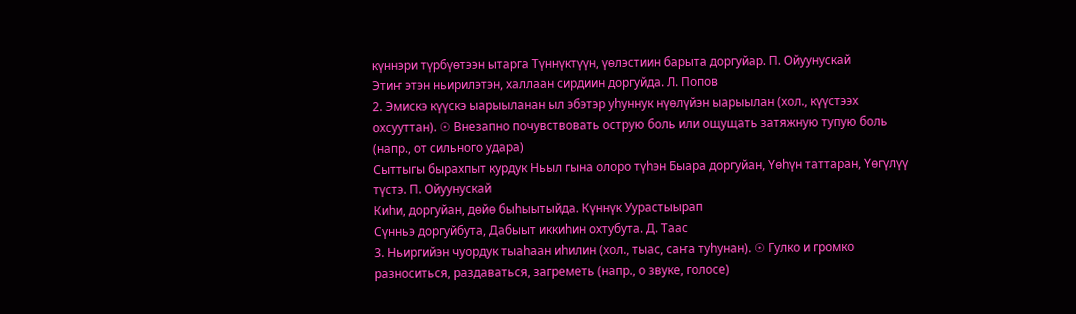күннэри түрбүөтээн ытарга Түннүктүүн, үөлэстиин барыта доргуйар. П. Ойуунускай
Этиҥ этэн ньирилэтэн, халлаан сирдиин доргуйда. Л. Попов
2. Эмискэ күүскэ ыарыыланан ыл эбэтэр уһуннук нүөлүйэн ыарыылан (хол., күүстээх охсууттан). ☉ Внезапно почувствовать острую боль или ощущать затяжную тупую боль (напр., от сильного удара)
Сыттыгы бырахпыт курдук Ньыл гына олоро түһэн Быара доргуйан, Үөһүн таттаран, Үөгүлүү түстэ. П. Ойуунускай
Киһи, доргуйан, дөйө быһыытыйда. Күннүк Уурастыырап
Сүнньэ доргуйбута, Дабыыт иккиһин охтубута. Д. Таас
3. Ньиргийэн чуордук тыаһаан иһилин (хол., тыас, саҥа туһунан). ☉ Гулко и громко разноситься, раздаваться, загреметь (напр., о звуке, голосе)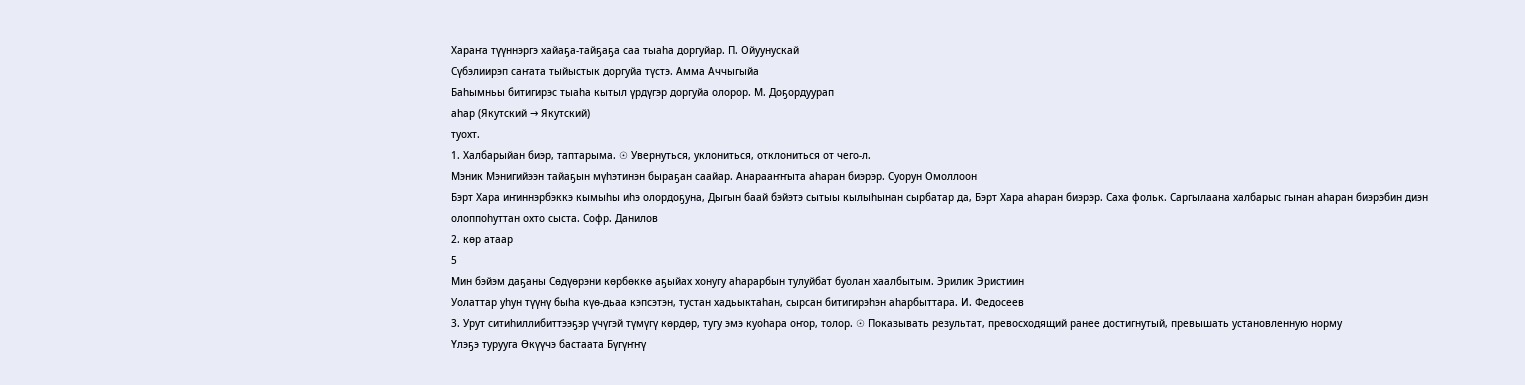Хараҥа түүннэргэ хайаҕа-тайҕаҕа саа тыаһа доргуйар. П. Ойуунускай
Сүбэлиирэп саҥата тыйыстык доргуйа түстэ. Амма Аччыгыйа
Баһымньы битигирэс тыаһа кытыл үрдүгэр доргуйа олорор. М. Доҕордуурап
аһар (Якутский → Якутский)
туохт.
1. Халбарыйан биэр, таптарыма. ☉ Увернуться, уклониться, отклониться от чего-л.
Мэник Мэнигийээн тайаҕын мүһэтинэн быраҕан саайар. Анарааҥҥыта аһаран биэрэр. Суорун Омоллоон
Бэрт Хара иҥиннэрбэккэ кымыһы иһэ олордоҕуна, Дыгын баай бэйэтэ сытыы кылыһынан сырбатар да, Бэрт Хара аһаран биэрэр. Саха фольк. Саргылаана халбарыс гынан аһаран биэрэбин диэн олоппоһуттан охто сыста. Софр. Данилов
2. көр атаар
5
Мин бэйэм даҕаны Сөдүөрэни көрбөккө аҕыйах хонугу аһарарбын тулуйбат буолан хаалбытым. Эрилик Эристиин
Уолаттар уһун түүнү быһа күө-дьаа кэпсэтэн, тустан хадьыктаһан, сырсан битигирэһэн аһарбыттара. И. Федосеев
3. Урут ситиһиллибиттээҕэр үчүгэй түмүгү көрдөр, тугу эмэ куоһара оҥор, толор. ☉ Показывать результат, превосходящий ранее достигнутый, превышать установленную норму
Үлэҕэ турууга Өкүүчэ бастаата Бүгүҥҥү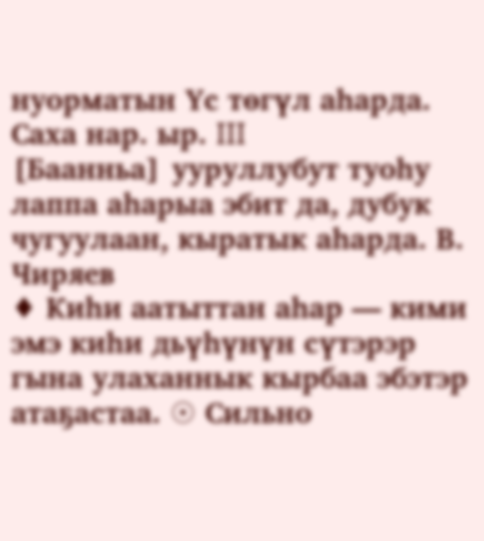нуорматын Үс төгүл аһарда. Саха нар. ыр. III
[Баанньа] ууруллубут туоһу лаппа аһарыа эбит да, дубук чугуулаан, кыратык аһарда. В. Чиряев
♦ Киһи аатыттан аһар — кими эмэ киһи дьүһүнүн сүтэрэр гына улаханнык кырбаа эбэтэр атаҕастаа. ☉ Сильно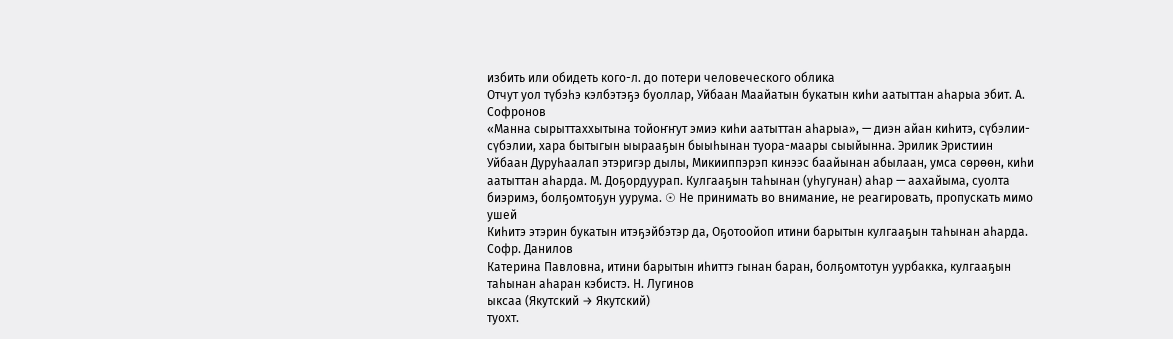избить или обидеть кого-л. до потери человеческого облика
Отчут уол түбэһэ кэлбэтэҕэ буоллар, Уйбаан Маайатын букатын киһи аатыттан аһарыа эбит. А. Софронов
«Манна сырыттаххытына тойоҥҥут эмиэ киһи аатыттан аһарыа», — диэн айан киһитэ, сүбэлии-сүбэлии, хара бытыгын ыырааҕын быыһынан туора-маары сыыйынна. Эрилик Эристиин
Уйбаан Дуруһаалап этэригэр дылы, Микииппэрэп кинээс баайынан абылаан, умса сөрөөн, киһи аатыттан аһарда. М. Доҕордуурап. Кулгааҕын таһынан (уһугунан) аһар — аахайыма, суолта биэримэ, болҕомтоҕун уурума. ☉ Не принимать во внимание, не реагировать, пропускать мимо ушей
Киһитэ этэрин букатын итэҕэйбэтэр да, Оҕотоойоп итини барытын кулгааҕын таһынан аһарда. Софр. Данилов
Катерина Павловна, итини барытын иһиттэ гынан баран, болҕомтотун уурбакка, кулгааҕын таһынан аһаран кэбистэ. Н. Лугинов
ыксаа (Якутский → Якутский)
туохт.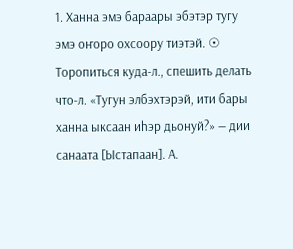1. Ханна эмэ бараары эбэтэр тугу эмэ оҥоро охсоору тиэтэй. ☉ Торопиться куда-л., спешить делать что-л. «Тугун элбэхтэрэй, ити бары ханна ыксаан иһэр дьонуй?» — дии санаата [Ыстапаан]. А.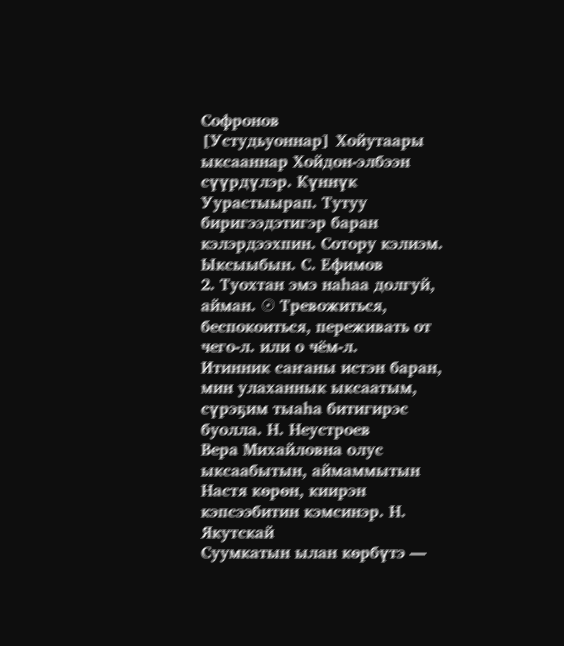Софронов
[Устудьуоннар] Хойутаары ыксааннар Хойдон-элбээн сүүрдүлэр. Күннүк Уурастыырап. Тутуу биригээдэтигэр баран кэлэрдээхпин. Сотору кэлиэм. Ыксыыбын. С. Ефимов
2. Туохтан эмэ наһаа долгуй, айман. ☉ Тревожиться, беспокоиться, переживать от чего-л. или о чём-л.
Итинник саҥаны истэн баран, мин улаханнык ыксаатым, сүрэҕим тыаһа битигирэс буолла. Н. Неустроев
Вера Михайловна олус ыксаабытын, аймаммытын Настя көрөн, киирэн кэпсээбитин кэмсинэр. Н. Якутскай
Суумкатын ылан көрбүтэ —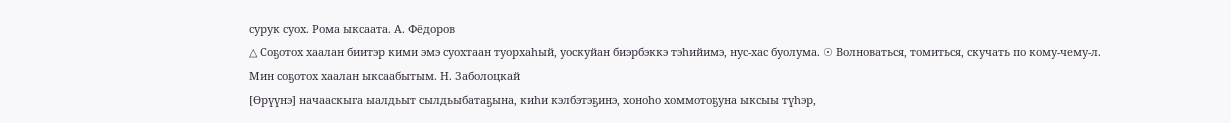сурук суох. Рома ыксаата. А. Фёдоров
△ Соҕотох хаалан биитэр кими эмэ суохтаан туорхаһый, уоскуйан биэрбэккэ тэһийимэ, нус-хас буолума. ☉ Волноваться, томиться, скучать по кому-чему-л.
Мин соҕотох хаалан ыксаабытым. Н. Заболоцкай
[Өрүүнэ] начааскыга ыалдьыт сылдьыбатаҕына, киһи кэлбэтэҕинэ, хоноһо хоммотоҕуна ыксыы түһэр,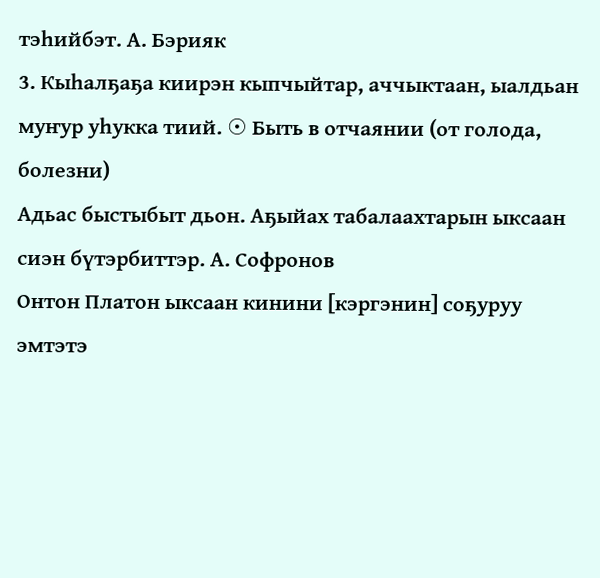тэһийбэт. А. Бэрияк
3. Кыһалҕаҕа киирэн кыпчыйтар, аччыктаан, ыалдьан муҥур уһукка тиий. ☉ Быть в отчаянии (от голода, болезни)
Адьас быстыбыт дьон. Аҕыйах табалаахтарын ыксаан сиэн бүтэрбиттэр. А. Софронов
Онтон Платон ыксаан кинини [кэргэнин] соҕуруу эмтэтэ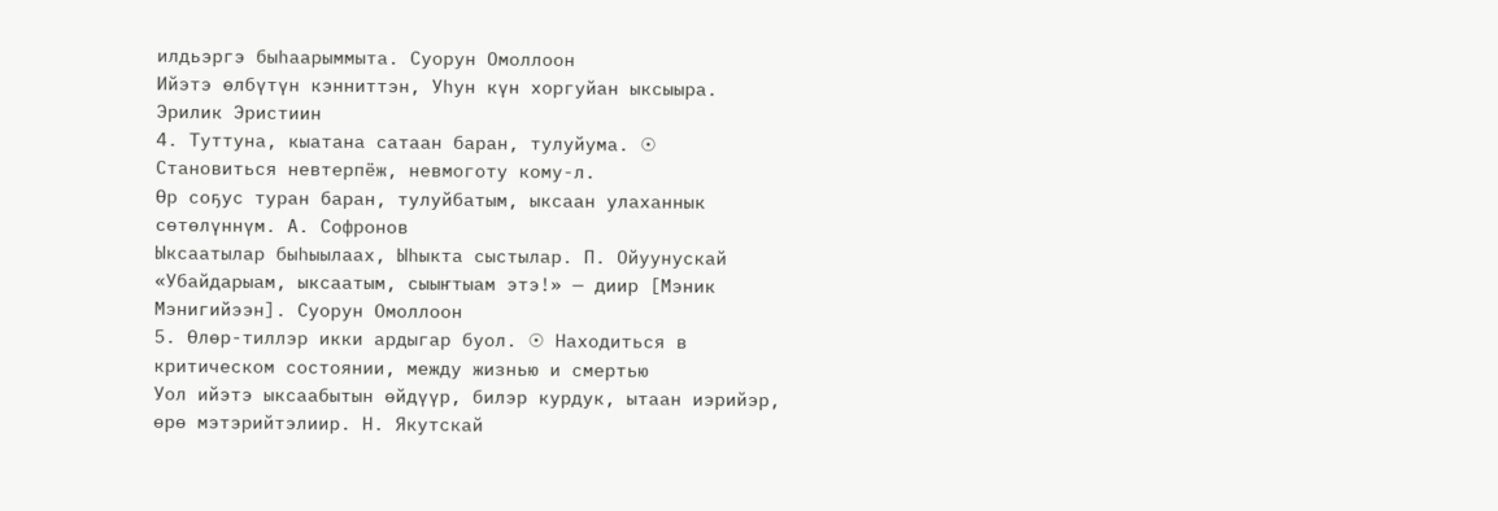илдьэргэ быһаарыммыта. Суорун Омоллоон
Ийэтэ өлбүтүн кэнниттэн, Уһун күн хоргуйан ыксыыра. Эрилик Эристиин
4. Туттуна, кыатана сатаан баран, тулуйума. ☉ Становиться невтерпёж, невмоготу кому-л.
Өр соҕус туран баран, тулуйбатым, ыксаан улаханнык сөтөлүннүм. А. Софронов
Ыксаатылар быһыылаах, Ыһыкта сыстылар. П. Ойуунускай
«Убайдарыам, ыксаатым, сыыҥтыам этэ!» — диир [Мэник Мэнигийээн]. Суорун Омоллоон
5. Өлөр-тиллэр икки ардыгар буол. ☉ Находиться в критическом состоянии, между жизнью и смертью
Уол ийэтэ ыксаабытын өйдүүр, билэр курдук, ытаан иэрийэр, өрө мэтэрийтэлиир. Н. Якутскай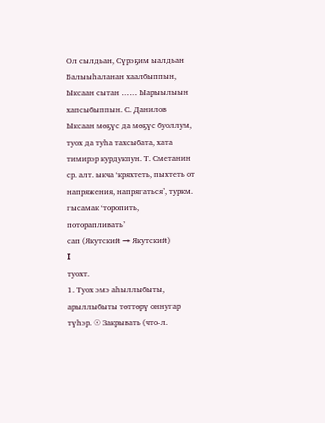Ол сылдьан, Сүрэҕим ыалдьан Балыыһаланан хаалбыппын, Ыксаан сытан …… Ыарыылыын хапсыбыппын. С. Данилов
Ыксаан мөҕүс да мөҕүс буоллум, туох да туһа тахсыбата, хата тимирэр курдукпун. Т. Сметанин
ср. алт. ыкча ‘кряхтеть, пыхтеть от напряжения, напрягаться’, туркм. гысамак ‘торопить, поторапливать’
сап (Якутский → Якутский)
I
туохт.
1. Туох эмэ аһыллыбыты, арыллыбыты төттөрү оннугар түһэр. ☉ Закрывать (что-л.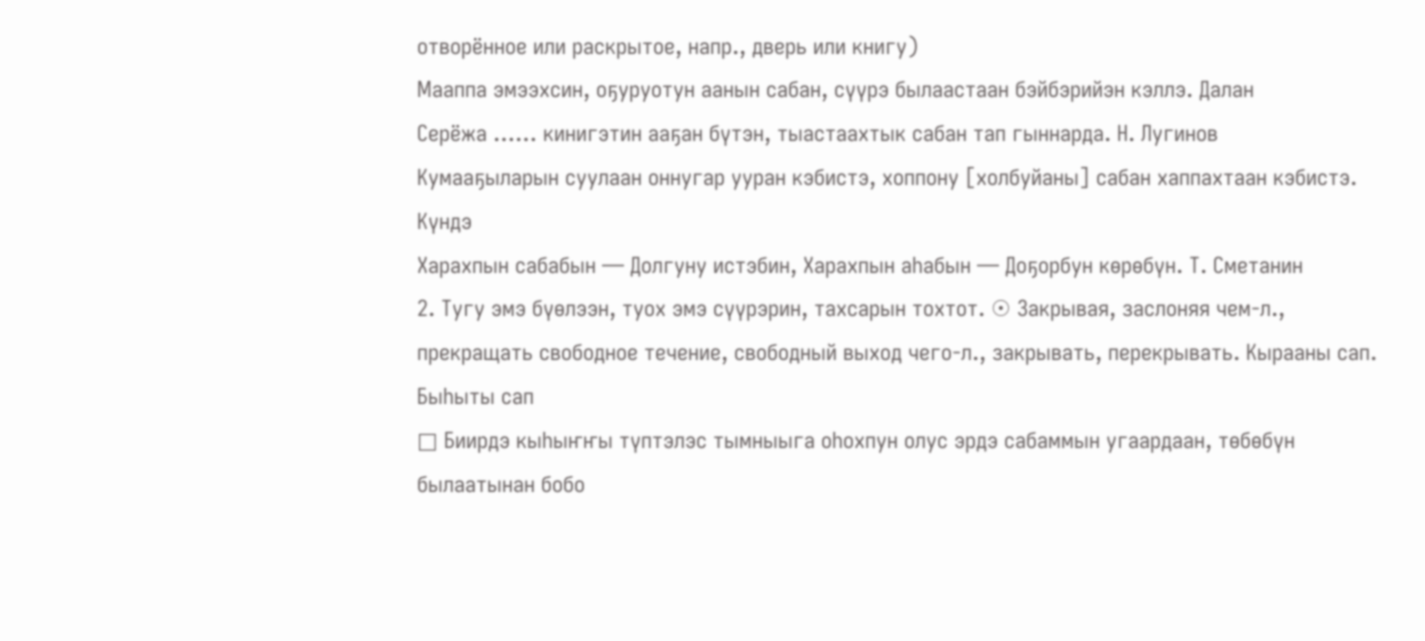отворённое или раскрытое, напр., дверь или книгу)
Мааппа эмээхсин, оҕуруотун аанын сабан, сүүрэ былаастаан бэйбэрийэн кэллэ. Далан
Серёжа …… кинигэтин ааҕан бүтэн, тыастаахтык сабан тап гыннарда. Н. Лугинов
Кумааҕыларын суулаан оннугар ууран кэбистэ, хоппону [холбуйаны] сабан хаппахтаан кэбистэ. Күндэ
Харахпын сабабын — Долгуну истэбин, Харахпын аһабын — Доҕорбун көрөбүн. Т. Сметанин
2. Тугу эмэ бүөлээн, туох эмэ сүүрэрин, тахсарын тохтот. ☉ Закрывая, заслоняя чем-л., прекращать свободное течение, свободный выход чего-л., закрывать, перекрывать. Кырааны сап. Быһыты сап
□ Биирдэ кыһыҥҥы түптэлэс тымныыга оһохпун олус эрдэ сабаммын угаардаан, төбөбүн былаатынан бобо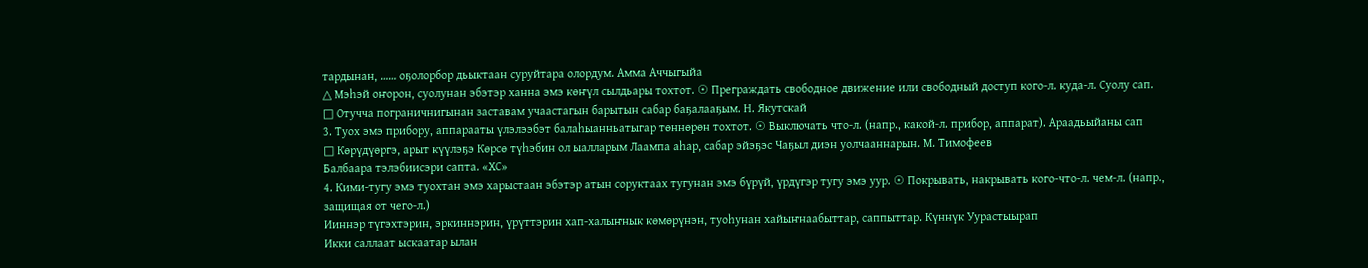тардынан, …… оҕолорбор дьыктаан суруйтара олордум. Амма Аччыгыйа
△ Мэһэй оҥорон, суолунан эбэтэр ханна эмэ көҥүл сылдьары тохтот. ☉ Преграждать свободное движение или свободный доступ кого-л. куда-л. Суолу сап.
□ Отучча пограничнигынан заставам учаастагын барытын сабар баҕалааҕым. Н. Якутскай
3. Туох эмэ прибору, аппарааты үлэлээбэт балаһыанньатыгар төннөрөн тохтот. ☉ Выключать что-л. (напр., какой-л. прибор, аппарат). Араадьыйаны сап
□ Көрүдүөргэ, арыт күүлэҕэ Көрсө түһэбин ол ыалларым Лаампа аһар, сабар эйэҕэс Чаҕыл диэн уолчааннарын. М. Тимофеев
Балбаара тэлэбиисэри сапта. «ХС»
4. Кими-тугу эмэ туохтан эмэ харыстаан эбэтэр атын соруктаах тугунан эмэ бүрүй, үрдүгэр тугу эмэ уур. ☉ Покрывать, накрывать кого-что-л. чем-л. (напр., защищая от чего-л.)
Ииннэр түгэхтэрин, эркиннэрин, үрүттэрин хап-халыҥнык көмөрүнэн, туоһунан хайыҥнаабыттар, саппыттар. Күннүк Уурастыырап
Икки саллаат ыскаатар ылан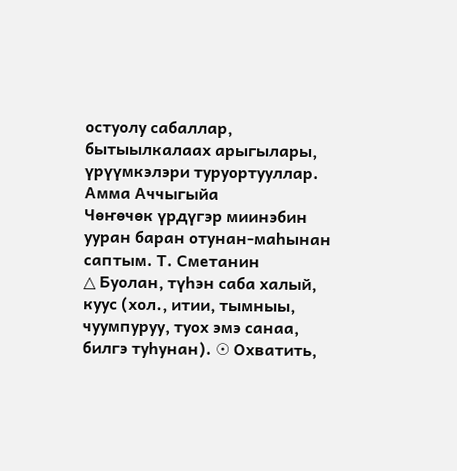остуолу сабаллар, бытыылкалаах арыгылары, үрүүмкэлэри туруортууллар. Амма Аччыгыйа
Чөҥөчөк үрдүгэр миинэбин ууран баран отунан-маһынан саптым. Т. Сметанин
△ Буолан, түһэн саба халый, куус (хол., итии, тымныы, чуумпуруу, туох эмэ санаа, билгэ туһунан). ☉ Охватить,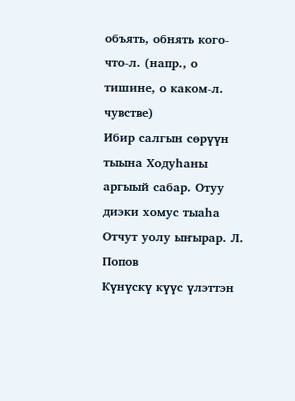объять, обнять кого-что-л. (напр., о тишине, о каком-л. чувстве)
Ибир салгын сөрүүн тыына Ходуһаны аргыый сабар. Отуу диэки хомус тыаһа Отчут уолу ыҥырар. Л. Попов
Күнүскү күүс үлэттэн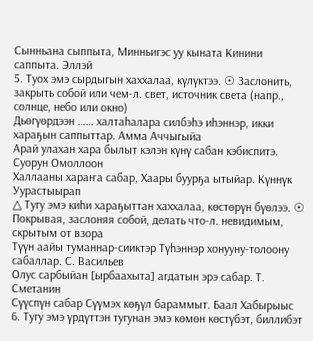Сынньана сыппыта, Минньигэс уу кыната Кинини саппыта. Эллэй
5. Туох эмэ сырдыгын хаххалаа, күлүктээ. ☉ Заслонить, закрыть собой или чем-л. свет, источник света (напр., солнце, небо или окно)
Дьөгүөрдээн …… халтаһалара силбэһэ иһэннэр, икки хараҕын саппыттар. Амма Аччыгыйа
Арай улахан хара былыт кэлэн күнү сабан кэбиспитэ. Суорун Омоллоон
Халлааны хараҥа сабар, Хаары буурҕа ытыйар. Күннүк Уурастыырап
△ Тугу эмэ киһи хараҕыттан хаххалаа, көстөрүн бүөлээ. ☉ Покрывая, заслоняя собой, делать что-л. невидимым, скрытым от взора
Түүн аайы туманнар-сииктэр Түһэннэр хонууну-толоону сабаллар. С. Васильев
Олус сарбыйан [ырбаахыта] агдатын эрэ сабар. Т. Сметанин
Сүүспүн сабар Сүүмэх көҕүл бараммыт. Баал Хабырыыс
6. Тугу эмэ үрдүттэн тугунан эмэ көмөн көстүбэт, биллибэт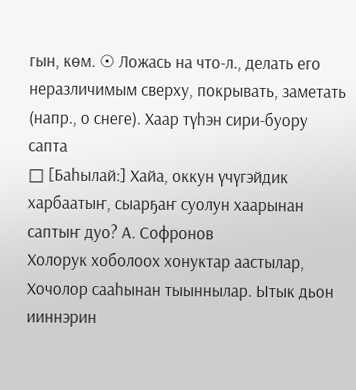гын, көм. ☉ Ложась на что-л., делать его неразличимым сверху, покрывать, заметать (напр., о снеге). Хаар түһэн сири-буору сапта
□ [Баһылай:] Хайа, оккун үчүгэйдик харбаатыҥ, сыарҕаҥ суолун хаарынан саптыҥ дуо? А. Софронов
Холорук хоболоох хонуктар аастылар, Хочолор сааһынан тыыннылар. Ытык дьон ииннэрин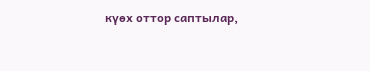күөх оттор саптылар,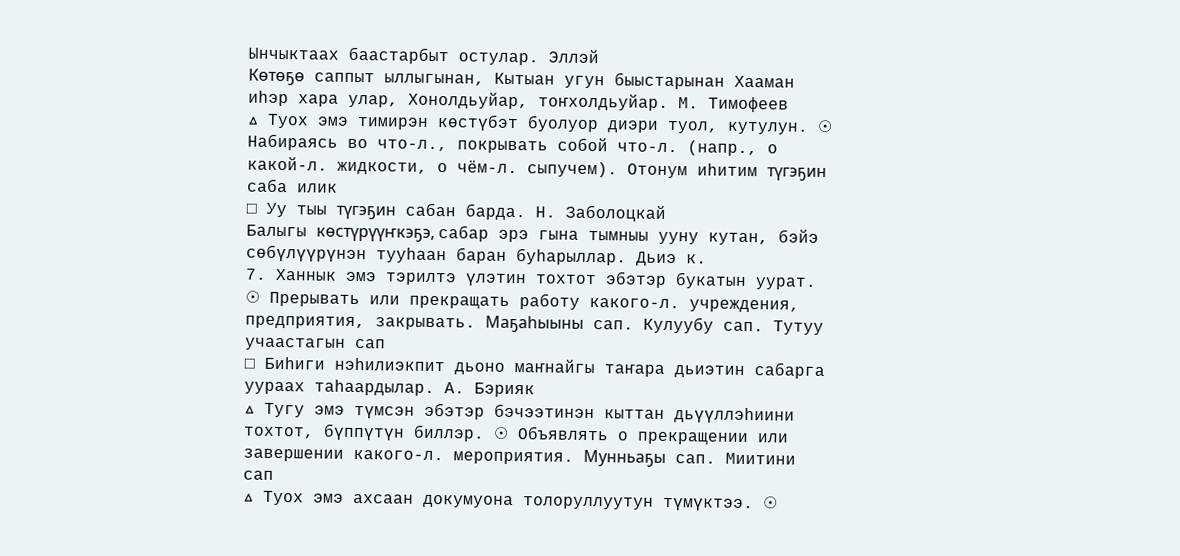Ынчыктаах баастарбыт остулар. Эллэй
Көтөҕө саппыт ыллыгынан, Кытыан угун быыстарынан Хааман иһэр хара улар, Хонолдьуйар, тоҥхолдьуйар. М. Тимофеев
△ Туох эмэ тимирэн көстүбэт буолуор диэри туол, кутулун. ☉ Набираясь во что-л., покрывать собой что-л. (напр., о какой-л. жидкости, о чём-л. сыпучем). Отонум иһитим түгэҕин саба илик
□ Уу тыы түгэҕин сабан барда. Н. Заболоцкай
Балыгы көстүрүүҥкэҕэ, сабар эрэ гына тымныы ууну кутан, бэйэ сөбүлүүрүнэн тууһаан баран буһарыллар. Дьиэ к.
7. Ханнык эмэ тэрилтэ үлэтин тохтот эбэтэр букатын уурат. ☉ Прерывать или прекращать работу какого-л. учреждения, предприятия, закрывать. Маҕаһыыны сап. Кулуубу сап. Тутуу учаастагын сап
□ Биһиги нэһилиэкпит дьоно маҥнайгы таҥара дьиэтин сабарга уураах таһаардылар. А. Бэрияк
△ Тугу эмэ түмсэн эбэтэр бэчээтинэн кыттан дьүүллэһиини тохтот, бүппүтүн биллэр. ☉ Объявлять о прекращении или завершении какого-л. мероприятия. Мунньаҕы сап. Миитини сап
△ Туох эмэ ахсаан докумуона толоруллуутун түмүктээ. ☉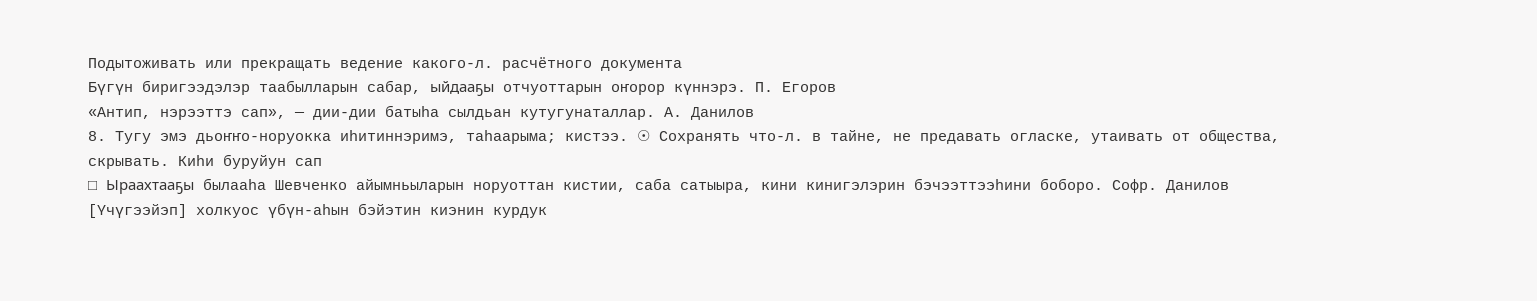Подытоживать или прекращать ведение какого-л. расчётного документа
Бүгүн биригээдэлэр таабылларын сабар, ыйдааҕы отчуоттарын оҥорор күннэрэ. П. Егоров
«Антип, нэрээттэ сап», — дии-дии батыһа сылдьан кутугунаталлар. А. Данилов
8. Тугу эмэ дьоҥҥо-норуокка иһитиннэримэ, таһаарыма; кистээ. ☉ Сохранять что-л. в тайне, не предавать огласке, утаивать от общества, скрывать. Киһи буруйун сап
□ Ыраахтааҕы былааһа Шевченко айымньыларын норуоттан кистии, саба сатыыра, кини кинигэлэрин бэчээттээһини боборо. Софр. Данилов
[Үчүгээйэп] холкуос үбүн-аһын бэйэтин киэнин курдук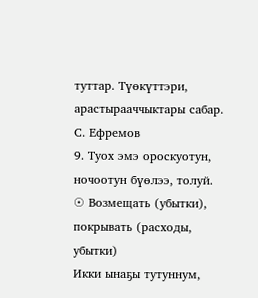туттар. Түөкүттэри, арастырааччыктары сабар. С. Ефремов
9. Туох эмэ ороскуотун, ночоотун бүөлээ, толуй. ☉ Возмещать (убытки), покрывать (расходы, убытки)
Икки ынаҕы тутуннум,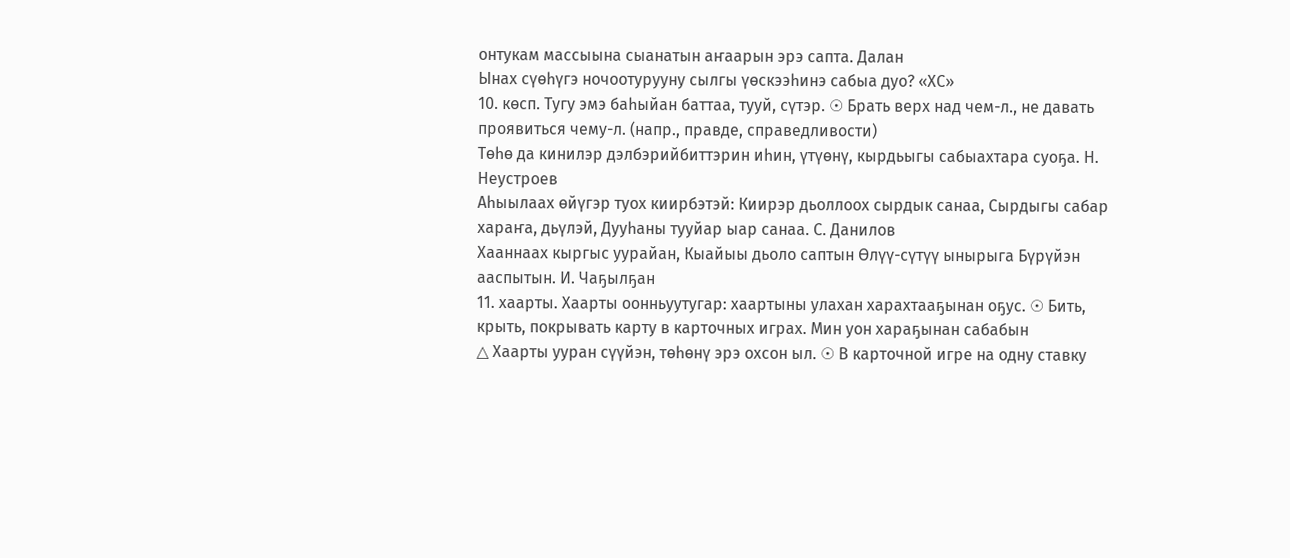онтукам массыына сыанатын аҥаарын эрэ сапта. Далан
Ынах сүөһүгэ ночоотурууну сылгы үөскээһинэ сабыа дуо? «ХС»
10. көсп. Тугу эмэ баһыйан баттаа, тууй, сүтэр. ☉ Брать верх над чем-л., не давать проявиться чему-л. (напр., правде, справедливости)
Төһө да кинилэр дэлбэрийбиттэрин иһин, үтүөнү, кырдьыгы сабыахтара суоҕа. Н. Неустроев
Аһыылаах өйүгэр туох киирбэтэй: Киирэр дьоллоох сырдык санаа, Сырдыгы сабар хараҥа, дьүлэй, Дууһаны тууйар ыар санаа. С. Данилов
Хааннаах кыргыс уурайан, Кыайыы дьоло саптын Өлүү-сүтүү ынырыга Бүрүйэн ааспытын. И. Чаҕылҕан
11. хаарты. Хаарты оонньуутугар: хаартыны улахан харахтааҕынан оҕус. ☉ Бить, крыть, покрывать карту в карточных играх. Мин уон хараҕынан сабабын
△ Хаарты ууран сүүйэн, төһөнү эрэ охсон ыл. ☉ В карточной игре на одну ставку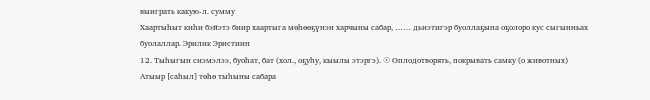выиграть какую-л. сумму
Хаартыһыт киһи бэйэтэ биир хаартыга мөһөөҕүнэн харчыны сабар, …… дьиэтигэр буоллаҕына оҕолоро кус сыгынньах буолаллар. Эрилик Эристиин
12. Тыһыгын сиэмэлээ, буоһат, бат (хол., оҕуһу, кыылы этэргэ). ☉ Оплодотворять, покрывать самку (о животных)
Атыыр [саһыл] төһө тыһыны сабара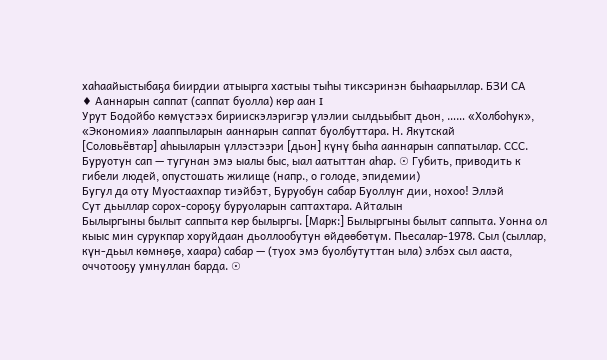хаһаайыстыбаҕа биирдии атыырга хастыы тыһы тиксэринэн быһаарыллар. БЗИ СА
♦ Ааннарын саппат (саппат буолла) көр аан I
Урут Бодойбо көмүстээх бириискэлэригэр үлэлии сылдьыбыт дьон, …… «Холбоһук», «Экономия» лааппыларын ааннарын саппат буолбуттара. Н. Якутскай
[Соловьёвтар] аһыыларын үллэстээри [дьон] күнү быһа ааннарын саппатылар. ССС. Буруотун сап — тугунан эмэ ыалы быс, ыал аатыттан аһар. ☉ Губить, приводить к гибели людей, опустошать жилище (напр., о голоде, эпидемии)
Бугул да оту Муостаахпар тиэйбэт, Буруобун сабар Буоллуҥ дии, нохоо! Эллэй
Сут дьыллар сорох-сороҕу буруоларын саптахтара. Айталын
Былыргыны былыт саппыта көр былыргы. [Марк:] Былыргыны былыт саппыта. Уонна ол кыыс мин сурукпар хоруйдаан дьоллообутун өйдөөбөтүм. Пьесалар-1978. Сыл (сыллар, күн-дьыл көмнөҕө, хаара) сабар — (туох эмэ буолбутуттан ыла) элбэх сыл ааста, оччотооҕу умнуллан барда. ☉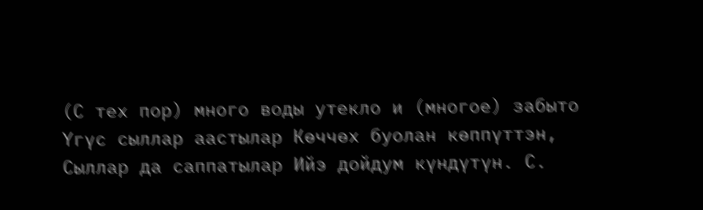(С тех пор) много воды утекло и (многое) забыто
Үгүс сыллар аастылар Көччөх буолан көппүттэн, Сыллар да саппатылар Ийэ дойдум күндүтүн. С.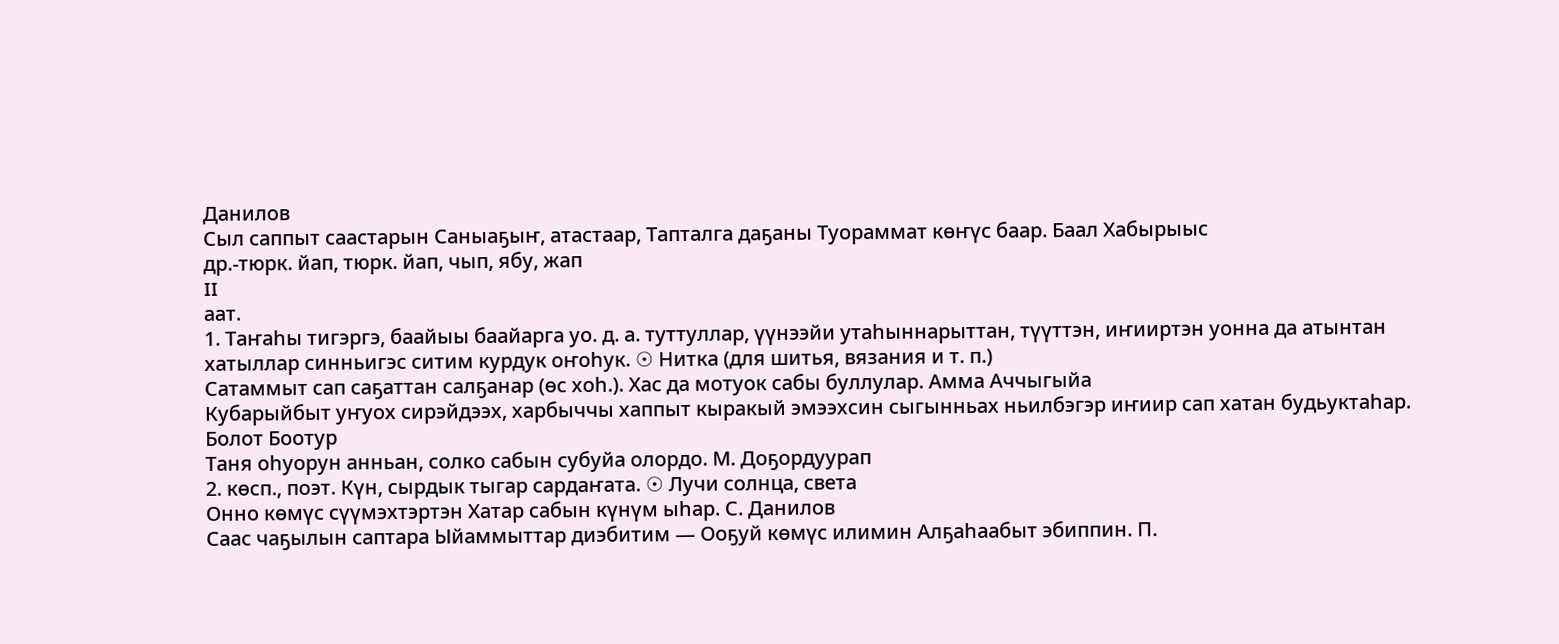Данилов
Сыл саппыт саастарын Саныаҕыҥ, атастаар, Тапталга даҕаны Туораммат көҥүс баар. Баал Хабырыыс
др.-тюрк. йап, тюрк. йап, чып, ябу, жап
II
аат.
1. Таҥаһы тигэргэ, баайыы баайарга уо. д. а. туттуллар, үүнээйи утаһыннарыттан, түүттэн, иҥииртэн уонна да атынтан хатыллар синньигэс ситим курдук оҥоһук. ☉ Нитка (для шитья, вязания и т. п.)
Сатаммыт сап саҕаттан салҕанар (өс хоһ.). Хас да мотуок сабы буллулар. Амма Аччыгыйа
Кубарыйбыт уҥуох сирэйдээх, харбыччы хаппыт кыракый эмээхсин сыгынньах ньилбэгэр иҥиир сап хатан будьуктаһар. Болот Боотур
Таня оһуорун анньан, солко сабын субуйа олордо. М. Доҕордуурап
2. көсп., поэт. Күн, сырдык тыгар сардаҥата. ☉ Лучи солнца, света
Онно көмүс сүүмэхтэртэн Хатар сабын күнүм ыһар. С. Данилов
Саас чаҕылын саптара Ыйаммыттар диэбитим — Ооҕуй көмүс илимин Алҕаһаабыт эбиппин. П.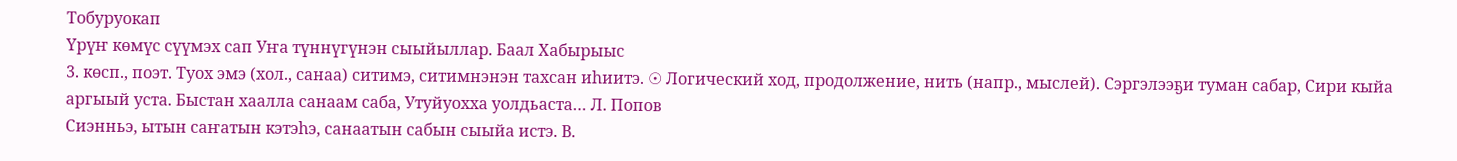Тобуруокап
Үрүҥ көмүс сүүмэх сап Уҥа түннүгүнэн сыыйыллар. Баал Хабырыыс
3. көсп., поэт. Туох эмэ (хол., санаа) ситимэ, ситимнэнэн тахсан иһиитэ. ☉ Логический ход, продолжение, нить (напр., мыслей). Сэргэлээҕи туман сабар, Сири кыйа аргыый уста. Быстан хаалла санаам саба, Утуйуохха уолдьаста… Л. Попов
Сиэнньэ, ытын саҥатын кэтэһэ, санаатын сабын сыыйа истэ. В.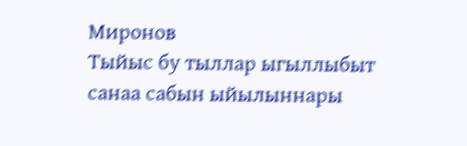Миронов
Тыйыс бу тыллар ыгыллыбыт санаа сабын ыйылыннары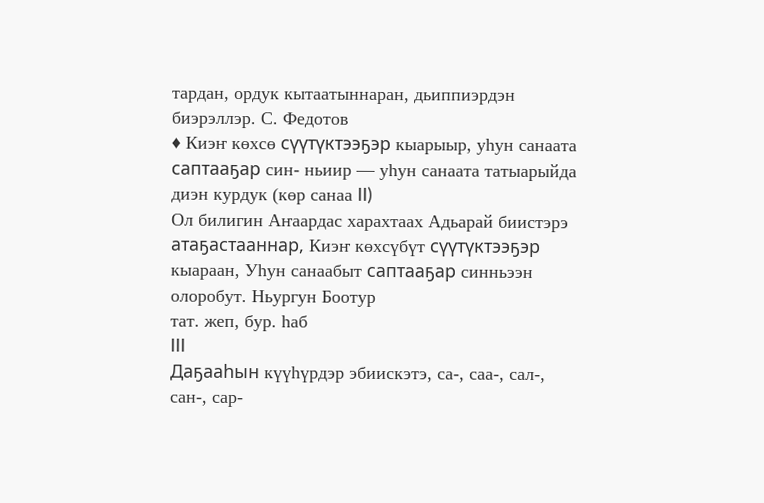тардан, ордук кытаатыннаран, дьиппиэрдэн биэрэллэр. С. Федотов
♦ Киэҥ көхсө сүүтүктээҕэр кыарыыр, уһун санаата саптааҕар син- ньиир — уһун санаата татыарыйда диэн курдук (көр санаа II)
Ол билигин Аҥаардас харахтаах Адьарай биистэрэ атаҕастааннар, Киэҥ көхсүбүт сүүтүктээҕэр кыараан, Уһун санаабыт саптааҕар синньээн олоробут. Ньургун Боотур
тат. жеп, бур. һаб
III
Даҕааһын күүһүрдэр эбиискэтэ, са-, саа-, сал-, сан-, сар-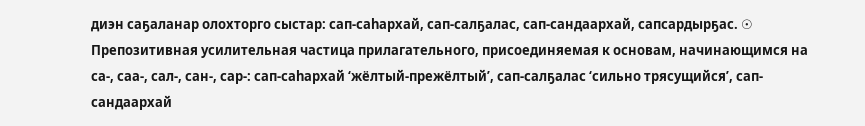диэн саҕаланар олохторго сыстар: сап-саһархай, сап-салҕалас, сап-сандаархай, сапсардырҕас. ☉ Препозитивная усилительная частица прилагательного, присоединяемая к основам, начинающимся на са-, саа-, сал-, сан-, сар-: сап-саһархай ‘жёлтый-прежёлтый’, сап-салҕалас ‘сильно трясущийся’, сап-сандаархай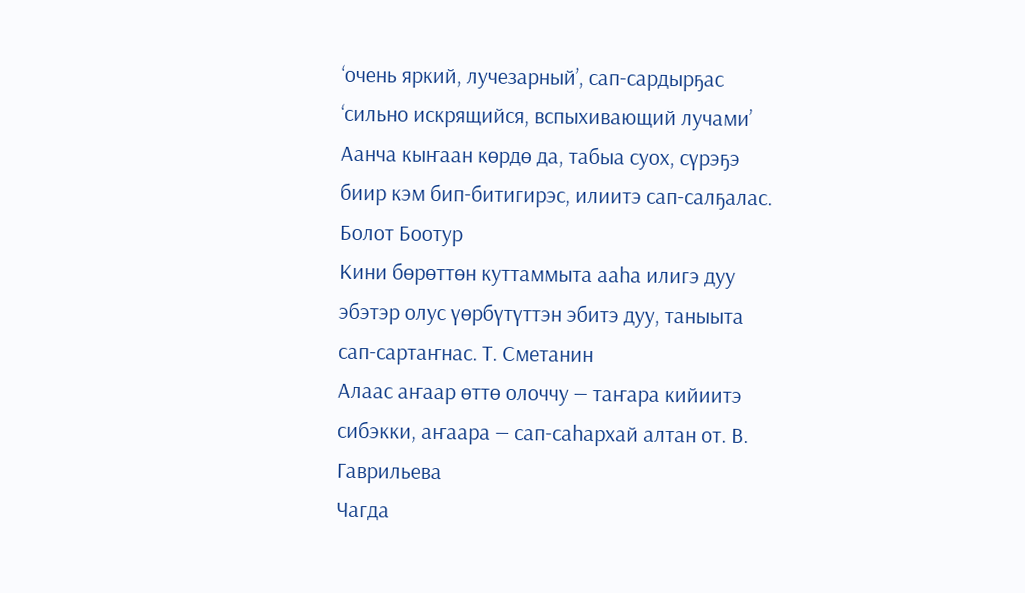‘очень яркий, лучезарный’, сап-сардырҕас ‘сильно искрящийся, вспыхивающий лучами’
Аанча кыҥаан көрдө да, табыа суох, сүрэҕэ биир кэм бип-битигирэс, илиитэ сап-салҕалас. Болот Боотур
Кини бөрөттөн куттаммыта ааһа илигэ дуу эбэтэр олус үөрбүтүттэн эбитэ дуу, таныыта сап-сартаҥнас. Т. Сметанин
Алаас аҥаар өттө олоччу — таҥара кийиитэ сибэкки, аҥаара — сап-саһархай алтан от. В. Гаврильева
Чагда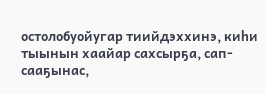остолобуойугар тиийдэххинэ, киһи тыынын хаайар сахсырҕа, сап-сааҕынас,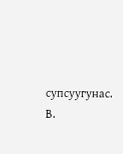супсуугунас. В.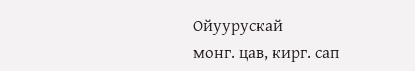Ойуурускай
монг. цав, кирг. сап